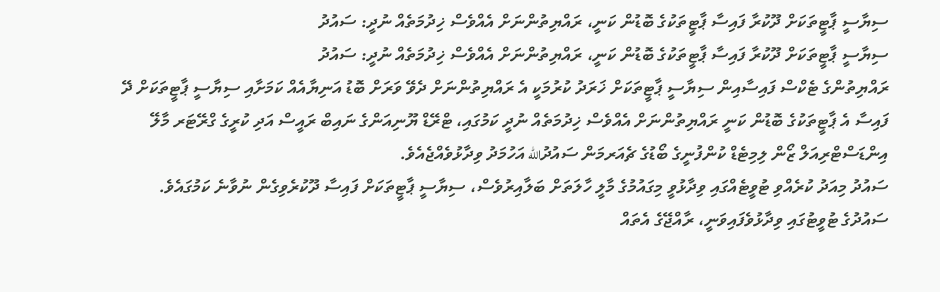ސިޔާސީ ޕާޓީތަކަށް ދޫކުރާ ފައިސާ ޕާޓީތަކުގެ ބޮޑުން ކަނީ، ރައްޔިތުންނަށް އެއްވެސް ޚިދުމަތެއް ނުދީ: ސައުދު
ސިޔާސީ ޕާޓީތަކަށް ދޫކުރާ ފައިސާ ޕާޓީތަކުގެ ބޮޑުން ކަނީ، ރައްޔިތުންނަށް އެއްވެސް ޚިދުމަތެއް ނުދީ: ސައުދު
ރައްޔިތުންގެ ޓެކްސް ފައިސާއިން ސިޔާސީ ޕާޓީތަކަށް ޚަރަދު ކުރުމަކީ އެ ރައްޔިތުންނަށް ދެވޭ ވަރަށް ބޮޑު އަނިޔާއެއް ކަމަށާއި ސިޔާސީ ޕާޓީތަކަށް ދޭ ފައިސާ އެ ޕާޓީތަކުގެ ބޮޑުން ކަނީ ރައްޔިތުންނަށް އެއްވެސް ޚިދުމަތެއް ނުދީ ކަމުގައި، ޓްރޭޑް ޔޫނިއަންގެ ނައިބް ރައީސް އަދި ކުރީގެ ގްރޭޓަރ މާލޭ އިންޑަސްޓްރިއަލް ޒޯން ލިމިޓެޑް ކުންފުނީގެ ބޯޑުގެ ޗެއަރމަން ސައުދުالله އަހުމަދު ވިދާޅުވެއްޖެއެވެ.
ސައުދު މިއަދު ކުރެއްވި ޓުވީޓެއްގައި ވިދާޅުވީ މިގައުމުގެ މާލީ ހާލަތަށް ބަލާއިރުވެސް، ސިޔާސީ ޕާޓީތަކަށް ފައިސާ ދޫކުރެވިގެން ނުވާނެ ކަމުގައެވެ.
ސައުދުގެ ޓުވީޓުގައި ވިދާޅުވެފައިވަނީ، ރާއްޖޭގެ އެތައް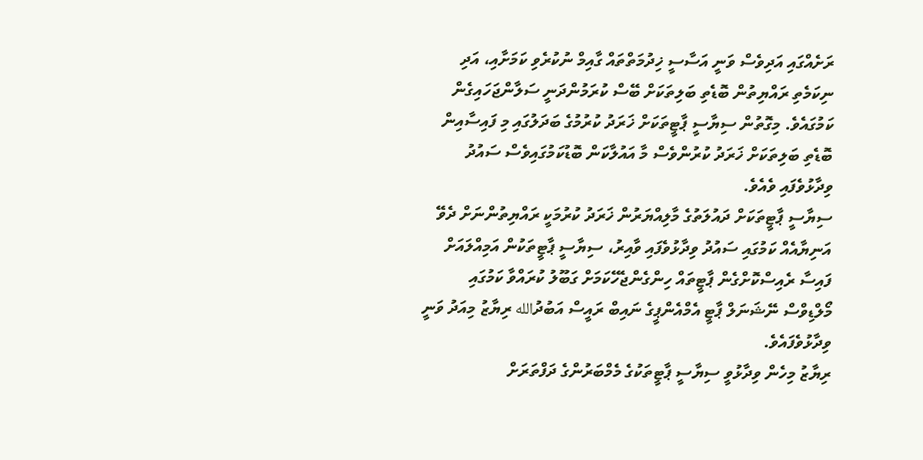ރަށެއްގައި އަދިވެސް ވަނީ އަސާސީ ޚިދުމަތްތައް ގާއިމް ނުކުރެވި ކަމަށާއި، އަދި ނިކަމެތި ރައްޔިތުން ބޮޑެތި ބަލިތަކަށް ބޭސް ކުރަމުންދަނީ ސަލާންޖަހައިގެން ކަމުގައެވެ. މިގޮތުން ސިޔާސީ ޕާޓީތަކަށް ޚަރަދު ކުރުމުގެ ބަދަލުގައި މި ފައިސާއިން ބޮޑެތި ބަލިތަކަށް ޚަރަދު ކުރުންވެސް މާ އައުލާކަން ބޮޑުކަމުގައިވެސް ސައުދު ވިދާޅުވެފައި ވެއެވެ.
ސިޔާސީ ޕާޓީތަކަށް ދައުލަތުގެ މާލިއްޔަރުން ޚަރަދު ކުރުމަކީ ރައްޔިތުންނަށް ދެވޭ އަނިޔާއެއް ކަމުގައި ސައުދު ވިދާޅުވެފައި ވާއިރު، ސިޔާސީ ޕާޓީތަކުން އަމިއްލައަށް ފައިސާ ރެއިސްކޮށްގެން ޕާޓީތައް ހިންގެންޖެހޭކަމަށް ގަބޫލު ކުރައްވާ ކަމުގައި މޯލްޑިވްސް ނޭޝަނަލް ޕާޓީ އެމްއެންޕީގެ ނައިބް ރައީސް އަބުދުالله ރިޔާޒު މިއަދު ވަނީ ވިދާޅުވެފައެވެ.
ރިޔާޒު މިހެން ވިދާޅުވީ ސިޔާސީ ޕާޓީތަކުގެ މެމްބަރުންގެ ދަފްތަރަށް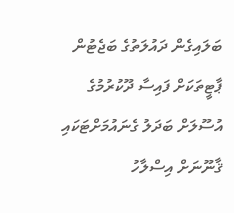ބަލައިގެން ދައުލަތުގެ ބަޖެޓުން ޕާޓީތަކަށް ފައިސާ ދޫކުރުމުގެ އުސޫލަށް ބަދަލު ގެނައުމަށްޓަކައި ޤާނޫނަށް އިސްލާހު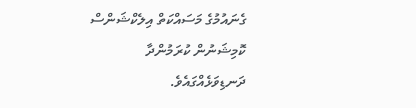ގެނައުމުގެ މަސައްކަތް އިލެކްޝަންސް ކޮމިޝަނުން ކުރަމުންދާ ދަނޑިވަޅެއްގައެވެ.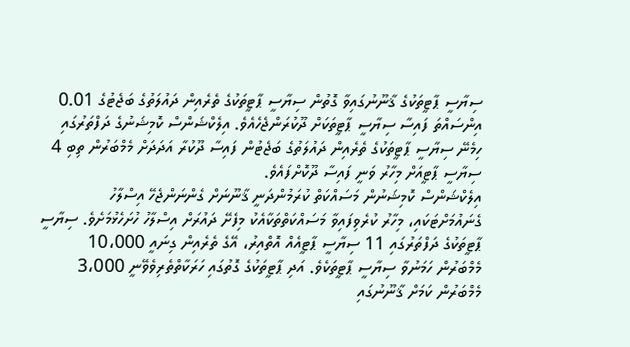ސިޔާސީ ޕާޓީތަކުގެ ޤާނޫނުގައިވާ ގޮތުން ސިޔާސީ ޕާޓީތަކުގެ ތެރެއިން ދައުލަތުގެ ބަޖެޓުގެ 0.01 އިންސައްތަ ފައިސާ ސިޔާސީ ޕާޓީތަކަށް ދޫކުރަންޖެހެއެވެ. އިލެކްޝަންސް ކޮމިޝަނުގެ ދަފްތަރުގައި ހިމެނޭ ސިޔާސީ ޕާޓީތަކުގެ ތެރެއިން ދައުލަތުގެ ބަޖެޓުން ފައިސާ ދޫކުރާ އަދަދަށް މެމްބަރުން ތިބި 4 ސިޔާސީ ޕާޓީއަށް މިހާރު ވަނީ ފައިސާ ދޫކޮށްފައެވެ.
އިލެކްޝަންސް ކޮމިޝަނުން މަސައްކަތް ކުރަމުންދަނީ ޤާނޫނަށް ގެންނަންޖެހޭ އިސްލާހު ގެނައުމަށްޓަކައި، މިހާރު ކުރެވިފައިވާ މަސައްކަތްތަކާއެކު މިފެށޭ ދައުރަށް އިސްލާހު ހުށަހެޅުމަށެވެ. ސިޔާސީ ޕާޓީތަކުގެ ދަފްތަރުގައި 11 ސިޔާސީ ޕާޓީއެއް އޮތްއިރު، އޭގެ ތެރެއިން ގިނައީ 10،000 މެމްބަރުން ހަމަނުވާ ސިޔާސީ ޕާޓީތަކެވެ. އަދި ޕާޓީތަކުގެ ގޮތުގައި ހަރަކާތްތެރިވެވޭނީ 3،000 މެމްބަރުން ކަމަށް ޤާނޫނުގައި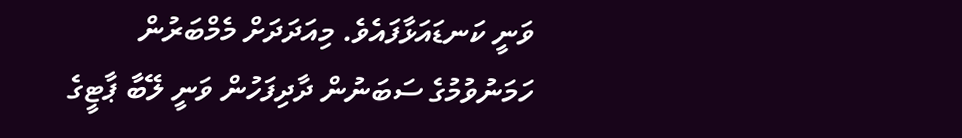ވަނީ ކަނޑައަޅާފައެވެ. މިއަދަދަށް މެމްބަރުން ހަމަނުވުމުގެ ސަބަނުން ދާދިފަހުން ވަނީ ލޭބާ ޕާޓީގެ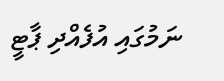ނަމުގައި އުފެއްދި ޕާޓީ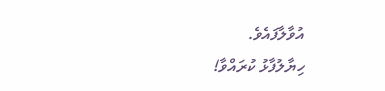އުވާލާފައެވެ.
ހިޔާލުފާޅު ކުރައްވާ!